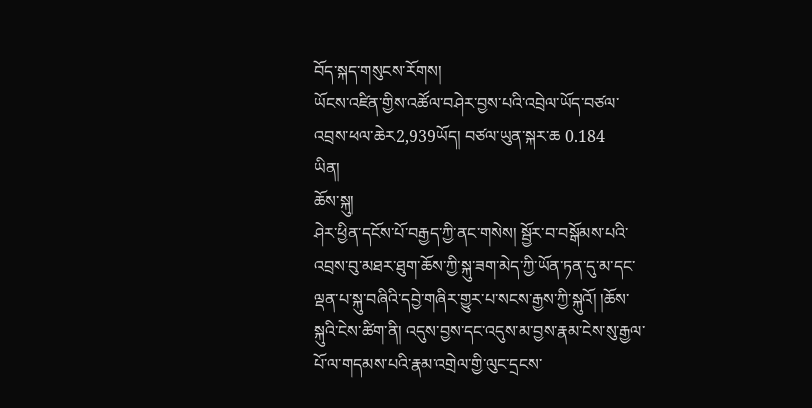བོད་སྐད་གསུངས་རོགས།
ཡོངས་འཛིན་གྱིས་འཚོལ་བཤེར་བྱས་པའི་འབྲེལ་ཡོད་བཙལ་འབྲས་ཕལ་ཆེར2,939ཡོད། བཙལ་ཡུན་སྐར་ཆ 0.184
ཡིན།
ཆོས་སྐུ།
ཤེར་ཕྱིན་དངོས་པོ་བརྒྱད་ཀྱི་ནང་གསེས། སྦྱོར་བ་བསྒོམས་པའི་འབྲས་བུ་མཐར་ཐུག་ཆོས་ཀྱི་སྐུ་ཟག་མེད་ཀྱི་ཡོན་ཏན་དུ་མ་དང་ལྡན་པ་སྐུ་བཞིའི་དབྱེ་གཞིར་གྱུར་པ་སངས་རྒྱས་ཀྱི་སྐུའོ། །ཆོས་སྐུའི་ངེས་ཚིག་ནི། འདུས་བྱས་དང་འདུས་མ་བྱས་རྣམ་ངེས་སུ་རྒྱལ་པོ་ལ་གདམས་པའི་རྣམ་འགྲེལ་གྱི་ལུང་དྲངས་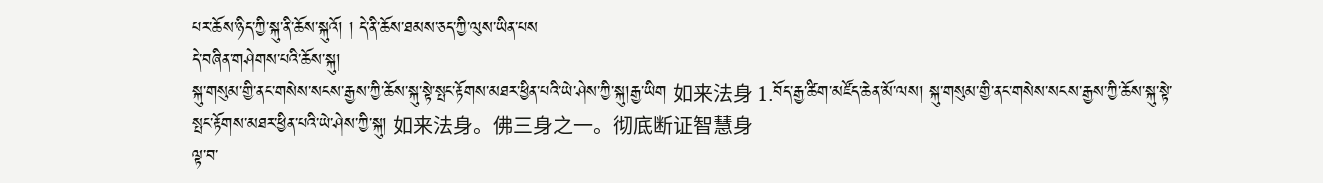པར་ཆོས་ཉིད་ཀྱི་སྐུ་ནི་ཆོས་སྐུའོ། ། དེ་ནི་ཆོས་ཐམས་ཅད་ཀྱི་ལུས་ཡིན་པས
དེ་བཞིན་གཤེགས་པའི་ཆོས་སྐུ།
སྐུ་གསུམ་གྱི་ནང་གསེས་སངས་རྒྱས་ཀྱི་ཆོས་སྐུ་སྟེ་སྤང་རྟོགས་མཐར་ཕྱིན་པའི་ཡེ་ཤེས་ཀྱི་སྐུ།རྒྱ་ཡིག 如来法身 1.བོད་རྒྱ་ཚིག་མཛོད་ཆེན་མོ་ལས། སྐུ་གསུམ་གྱི་ནང་གསེས་སངས་རྒྱས་ཀྱི་ཆོས་སྐུ་སྟེ་སྤང་རྟོགས་མཐར་ཕྱིན་པའི་ཡེ་ཤེས་ཀྱི་སྐུ། 如来法身。佛三身之一。彻底断证智慧身
ལྟ་བ་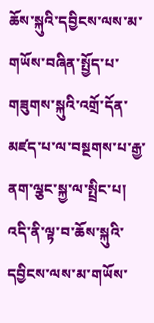ཆོས་སྐུའི་དབྱིངས་ལས་མ་གཡོས་བཞིན་སྤྱོད་པ་གཟུགས་སྐུའི་འགྲོ་དོན་མཛད་པ་ལ་བསྔགས་པ་རྒྱ་ནག་ལྕང་སྐྱ་ལ་སྤྲིང་པ།
འདི་ནི་ལྟ་བ་ཆོས་སྐུའི་དབྱིངས་ལས་མ་གཡོས་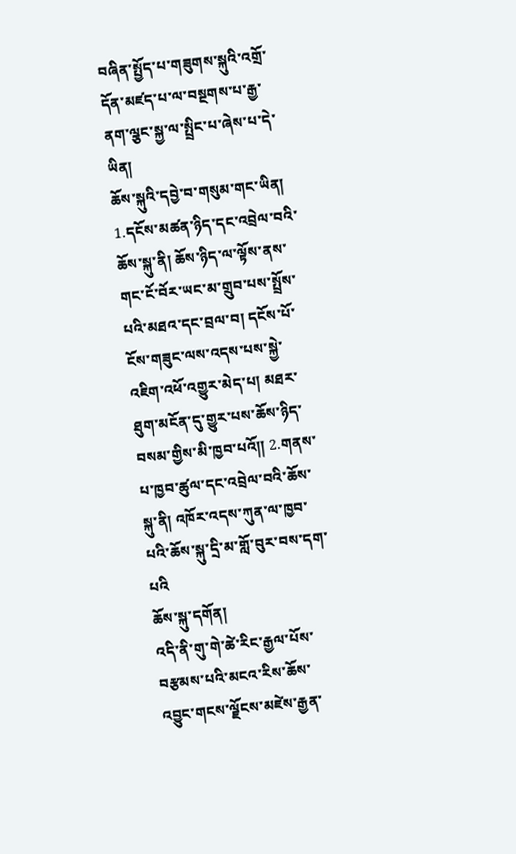བཞིན་སྤྱོད་པ་གཟུགས་སྐུའི་འགྲོ་དོན་མཛད་པ་ལ་བསྔགས་པ་རྒྱ་ནག་ལྕང་སྐྱ་ལ་སྤྲིང་པ་ཞེས་པ་དེ་ཡིན།
ཆོས་སྐུའི་དབྱེ་བ་གསུམ་གང་ཡིན།
1.དངོས་མཚན་ཉིད་དང་འབྲེལ་བའི་ཆོས་སྐུ་ནི། ཆོས་ཉིད་ལ་ལྟོས་ནས་གང་ངོ་བོར་ཡང་མ་གྲུབ་པས་སྤྲོས་པའི་མཐའ་དང་བྲལ་བ། དངོས་པོ་ངོས་གཟུང་ལས་འདས་པས་སྐྱེ་འཇིག་འཕོ་འགྱུར་མེད་པ། མཐར་ཐུག་མངོན་དུ་གྱུར་པས་ཆོས་ཉིད་བསམ་གྱིས་མི་ཁྱབ་པའོ༎ 2.གནས་པ་ཁྱབ་ཚུལ་དང་འབྲེལ་བའི་ཆོས་སྐུ་ནི། འཁོར་འདས་ཀུན་ལ་ཁྱབ་པའི་ཆོས་སྐུ་དྲི་མ་གློ་བུར་བས་དག་པའི
ཆོས་སྐུ་དགོན།
འདི་ནི་གུ་གེ་ཚེ་རིང་རྒྱལ་པོས་བརྩམས་པའི་མངའ་རིས་ཆོས་འབྱུང་གངས་ལྗོངས་མཛེས་རྒྱན་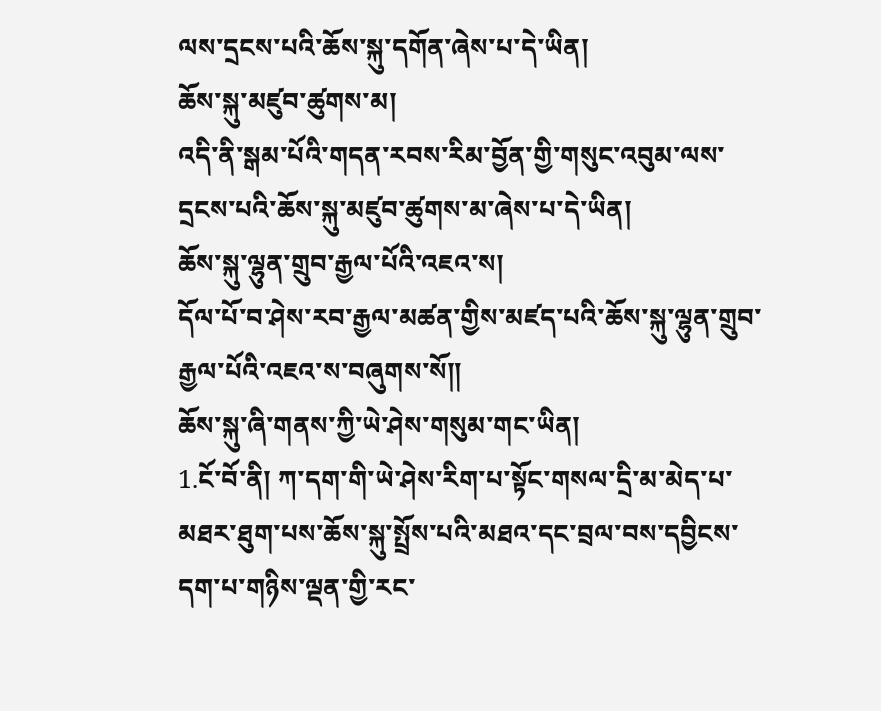ལས་དྲངས་པའི་ཆོས་སྐུ་དགོན་ཞེས་པ་དེ་ཡིན།
ཆོས་སྐུ་མཛུབ་ཚུགས་མ།
འདི་ནི་སྒམ་པོའི་གདན་རབས་རིམ་བྱོན་གྱི་གསུང་འབུམ་ལས་དྲངས་པའི་ཆོས་སྐུ་མཛུབ་ཚུགས་མ་ཞེས་པ་དེ་ཡིན།
ཆོས་སྐུ་ལྷུན་གྲུབ་རྒྱལ་པོའི་འཇའ་ས།
དོལ་པོ་བ་ཤེས་རབ་རྒྱལ་མཚན་གྱིས་མཛད་པའི་ཆོས་སྐུ་ལྷུན་གྲུབ་རྒྱལ་པོའི་འཇའ་ས་བཞུགས་སོ༎
ཆོས་སྐུ་ཞི་གནས་ཀྱི་ཡེ་ཤེས་གསུམ་གང་ཡིན།
1.ངོ་བོ་ནི། ཀ་དག་གི་ཡེ་ཤེས་རིག་པ་སྟོང་གསལ་དྲི་མ་མེད་པ་མཐར་ཐུག་པས་ཆོས་སྐུ་སྤྲོས་པའི་མཐའ་དང་བྲལ་བས་དབྱིངས་དག་པ་གཉིས་ལྡན་གྱི་རང་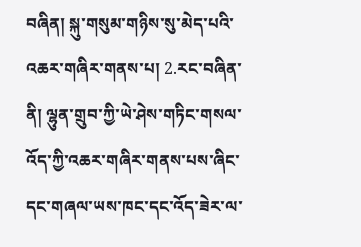བཞིན། སྐུ་གསུམ་གཉིས་སུ་མེད་པའི་འཆར་གཞིར་གནས་པ། 2.རང་བཞིན་ནི། ལྷུན་གྲུབ་ཀྱི་ཡེ་ཤེས་གཏིང་གསལ་འོད་ཀྱི་འཆར་གཞིར་གནས་པས་ཞིང་དང་གཞལ་ཡས་ཁང་དང་འོད་ཟེར་ལ་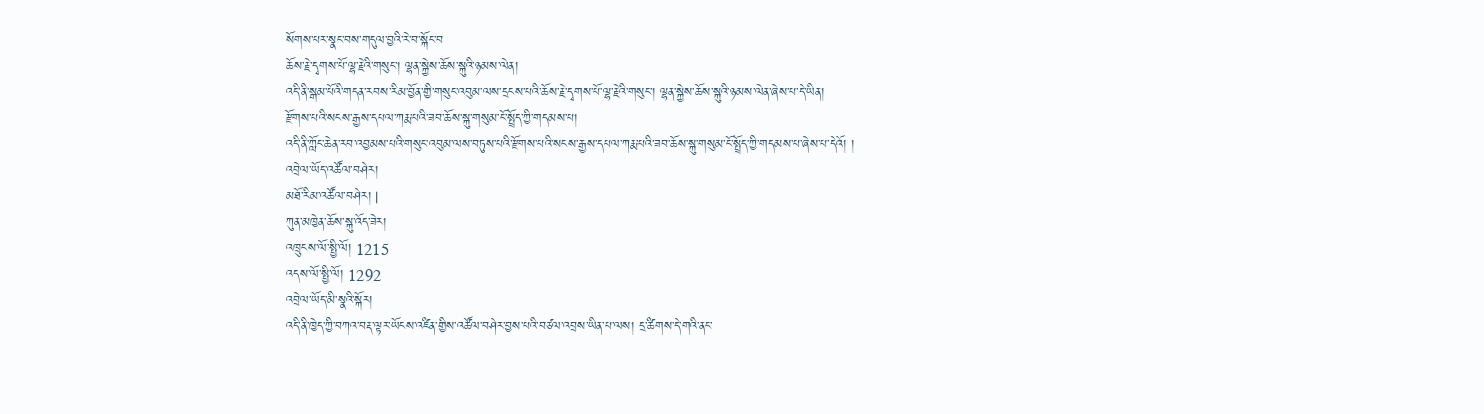སོགས་པར་སྣང་བས་གདུལ་བྱའི་རེ་བ་སྐོང་བ
ཆོས་རྗེ་དྭགས་པོ་ལྷ་རྗེའི་གསུང་། ལྷན་སྐྱེས་ཆོས་སྐུའི་ཉམས་ལེན།
འདི་ནི་སྒམ་པོའི་གདན་རབས་རིམ་བྱོན་གྱི་གསུང་འབུམ་ལས་དྲངས་པའི་ཆོས་རྗེ་དྭགས་པོ་ལྷ་རྗེའི་གསུང་། ལྷན་སྐྱེས་ཆོས་སྐུའི་ཉམས་ལེན་ཞེས་པ་དེ་ཡིན།
རྫོགས་པའི་སངས་རྒྱས་དཔལ་ཀརྨ་པའི་ཟབ་ཆོས་སྐུ་གསུམ་ངོ་སྤྲོད་ཀྱི་གདམས་པ།
འདི་ནི་ཀློང་ཆེན་རབ་འབྱམས་པའི་གསུང་འབུམ་ལས་བཏུས་པའི་རྫོགས་པའི་སངས་རྒྱས་དཔལ་ཀརྨ་པའི་ཟབ་ཆོས་སྐུ་གསུམ་ངོ་སྤྲོད་ཀྱི་གདམས་པ་ཞེས་པ་དེའོ། །
འབྲེལ་ཡོད་འཚོལ་བཤེར།
མཐོ་རིམ་འཚོལ་བཤེར། |
ཀུན་མཁྱེན་ཆོས་སྐུ་འོད་ཟེར།
འཁྲུངས་ལོ་སྤྱི་ལོ། 1215
འདས་ལོ་སྤྱི་ལོ། 1292
འབྲེལ་ཡོད་མི་སྣའི་སྐོར།
འདི་ནི་ཁྱེད་ཀྱི་བཀའ་བརྡ་ལྟར་ཡོངས་འཛིན་གྱིས་འཚོལ་བཤེར་བྱས་པའི་བཙལ་འབྲས་ཡིན་པ་ལས། དྲ་ཚིགས་དེ་གའི་ནང་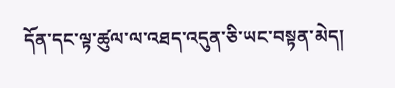དོན་དང་ལྟ་ཚུལ་ལ་འཐད་འདུན་ཅི་ཡང་བསྟན་མེད།